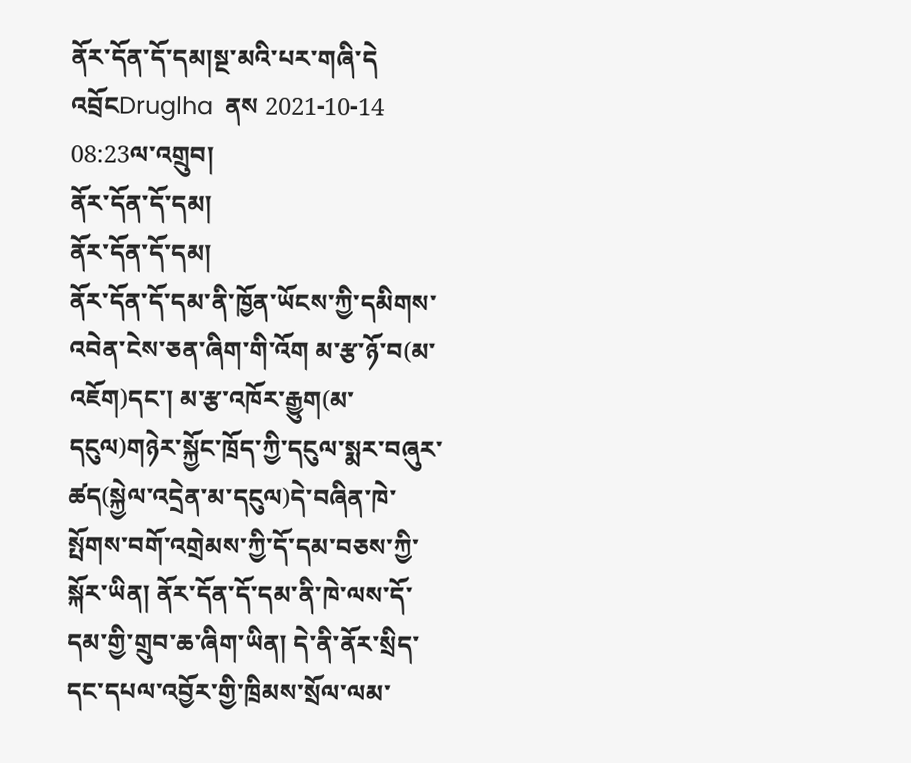ནོར་དོན་དོ་དམ།སྔ་མའི་པར་གཞི་དེ འབྲོངDruglha  ནས 2021-10-14 08:23ལ་འགྲུབ།
ནོར་དོན་དོ་དམ།
ནོར་དོན་དོ་དམ།
ནོར་དོན་དོ་དམ་ནི་ཁྱོན་ཡོངས་ཀྱི་དམིགས་འབེན་ངེས་ཅན་ཞིག་གི་འོག མ་རྩ་ཉོ་བ(མ་འཇོག)དང་། མ་རྩ་འཁོར་རྒྱུག(མ་དངུལ)གཉེར་སྐྱོང་ཁྲོད་ཀྱི་དངུལ་སྨར་བཞུར་ཚད(སྐྱེལ་འདྲེན་མ་དངུལ)དེ་བཞིན་ཁེ་སྤོགས་བགོ་འགྲེམས་ཀྱི་དོ་དམ་བཅས་ཀྱི་སྐོར་ཡིན། ནོར་དོན་དོ་དམ་ནི་ཁེ་ལས་དོ་དམ་གྱི་གྲུབ་ཆ་ཞིག་ཡིན། དེ་ནི་ནོར་སྲིད་དང་དཔལ་འབྱོར་གྱི་ཁྲིམས་སྲོལ་ལམ་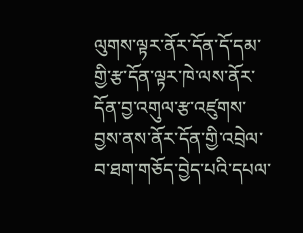ལུགས་ལྟར་ནོར་དོན་དོ་དམ་གྱི་རྩ་དོན་ལྟར་ཁེ་ལས་ནོར་དོན་བྱ་འགུལ་རྩ་འཛུགས་བྱས་ནས་ནོར་དོན་གྱི་འབྲེལ་བ་ཐག་གཅོད་བྱེད་པའི་དཔལ་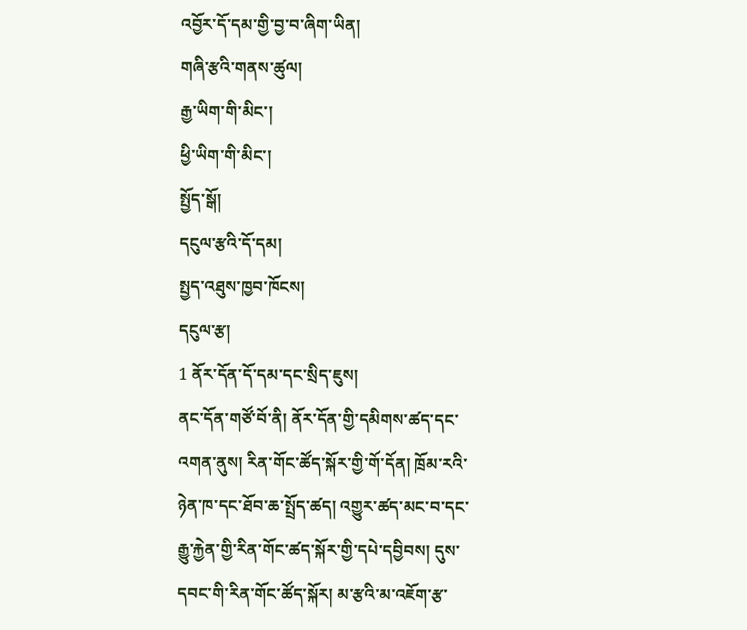འབྱོར་དོ་དམ་གྱི་བྱ་བ་ཞིག་ཡིན།
གཞི་རྩའི་གནས་ཚུལ།
རྒྱ་ཡིག་གི་མིང་།
ཕྱི་ཡིག་གི་མིང་།
སྤྱོད་སྒོ།
དངུལ་རྩའི་དོ་དམ།
སྤྱད་འཐུས་ཁྱབ་ཁོངས།
དངུལ་རྩ།
1 ནོར་དོན་དོ་དམ་དང་སྲིད་ཇུས།
ནང་དོན་གཙོ་བོ་ནི། ནོར་དོན་གྱི་དམིགས་ཚད་དང་འགན་ནུས། རིན་གོང་ཚོད་སྐོར་གྱི་གོ་དོན། ཁྲོམ་རའི་ཉེན་ཁ་དང་ཐོབ་ཆ་སྤྲོད་ཚད། འགྱུར་ཚད་མང་བ་དང་རྒྱུ་རྐྱེན་གྱི་རིན་གོང་ཚད་སྐོར་གྱི་དཔེ་དབྱིབས། དུས་དབང་གི་རིན་གོང་ཚོད་སྐོར། མ་རྩའི་མ་འཇོག་རྩ་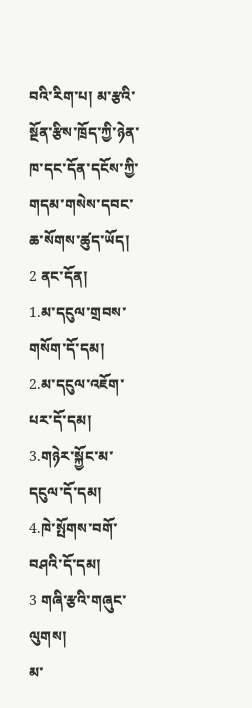བའི་རིག་པ། མ་རྩའི་སྔོན་རྩིས་ཁྲོད་ཀྱི་ཉེན་ཁ་དང་དོན་དངོས་ཀྱི་གདམ་གསེས་དབང་ཆ་སོགས་ཚུད་ཡོད།
2 ནང་དོན།
1.མ་དངུལ་གྲབས་གསོག་དོ་དམ།
2.མ་དངུལ་འཇོག་པར་དོ་དམ།
3.གཉེར་སྐྱོང་མ་དངུལ་དོ་དམ།
4.ཁེ་སྤོགས་བགོ་བཤའི་དོ་དམ།
3 གཞི་རྩའི་གཞུང་ལུགས།
མ་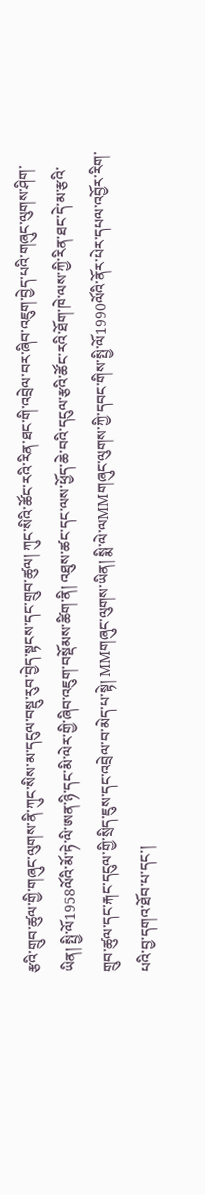རྩའི་གྲུབ་ཚུལ་གྱི་གཞུང་ལུགས་ནི་ཀུང་སིས་མ་དངུལ་བསྡུ་རུབ་བྱེད་སྟངས་དང་གྲུབ་ཚུལ། ཀུང་སིའི་ཚོང་རའི་རིན་ཐང་གི་འབྲེལ་བར་ཞིབ་འཇུག་བྱེད་པའི་གཞུང་ལུགས་ཤིག་ཡིན། སྤྱི་ལོ1958ལོའི་མོ་ཏེ་ལི་ཨན་ཉི་དང་མི་ལེར་གྱི་ཞིབ་འཇུག་བསྡོམས་ཚིག་ནི། འཐུས་ཚང་དང་ལས་ཕྱོད་ཆེ་བའི་དངུལ་རྩའི་ཚོང་རའི་ཐོག་ཁེ་ལས་ཀྱི་རིན་ཐང་དེ་མ་རྩའི་གྲུབ་ཚུལ་དང་རྐང་དངུལ་གྱི་སྲིད་ཇུས་དང་འབྲེལ་བ་མེད་པ་སྟེ། MMགཞུང་ལུགས་ཡིན། སྨི་ལེ་ལMMགཞུང་ལུགས་ཀྱི་དབང་གིས་སྤྱི་ལོ1990ལོའི་ནོར་པེར་དཔལ་འབྱོར་རིག་པའི་བྱ་དགའ་ཐོབ་པ་དང་།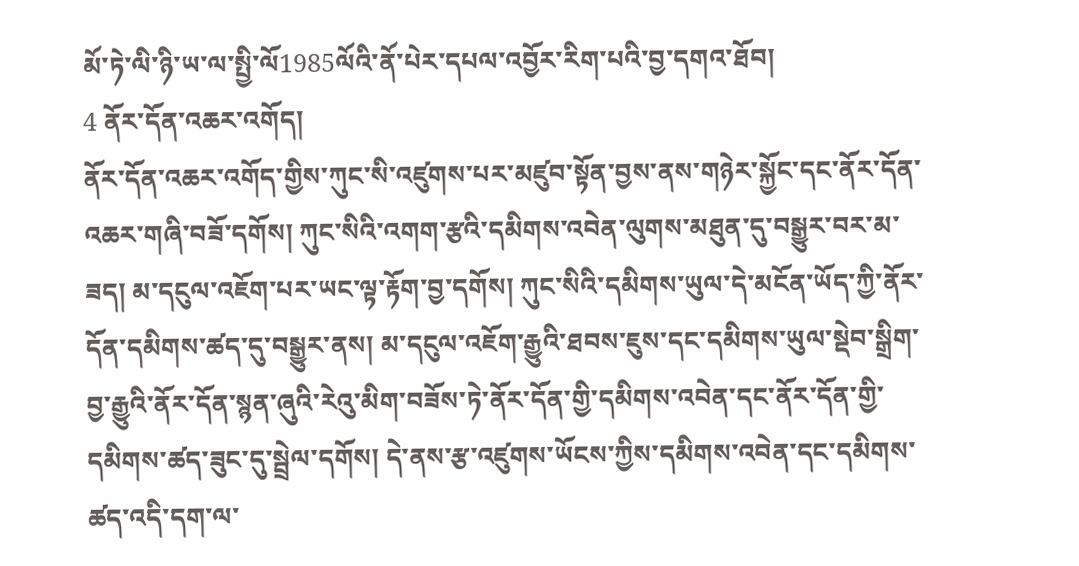མོ་ཏེ་ལི་ཉི་ཡ་ལ་སྤྱི་ལོ1985ལོའི་ནོ་པེར་དཔལ་འབྱོར་རིག་པའི་བྱ་དགའ་ཐོབ།
4 ནོར་དོན་འཆར་འགོད།
ནོར་དོན་འཆར་འགོད་གྱིས་ཀུང་སི་འཛུགས་པར་མཛུབ་སྟོན་བྱས་ནས་གཉེར་སྐྱོང་དང་ནོར་དོན་འཆར་གཞི་བཟོ་དགོས། ཀུང་སིའི་འགག་རྩའི་དམིགས་འབེན་ལུགས་མཐུན་དུ་བསྒྱུར་བར་མ་ཟད། མ་དངུལ་འཇོག་པར་ཡང་ལྟ་རྟོག་བྱ་དགོས། ཀུང་སིའི་དམིགས་ཡུལ་དེ་མངོན་ཡོད་ཀྱི་ནོར་དོན་དམིགས་ཚད་དུ་བསྒྱུར་ནས། མ་དངུལ་འཇོག་རྒྱུའི་ཐབས་ཇུས་དང་དམིགས་ཡུལ་སྡེབ་སྒྲིག་བྱ་རྒྱུའི་ནོར་དོན་སྙན་ཞུའི་རེའུ་མིག་བཟོས་ཏེ་ནོར་དོན་གྱི་དམིགས་འབེན་དང་ནོར་དོན་གྱི་དམིགས་ཚད་ཟུང་དུ་སྦྲེལ་དགོས། དེ་ནས་རྩ་འཛུགས་ཡོངས་ཀྱིས་དམིགས་འབེན་དང་དམིགས་ཚད་འདི་དག་ལ་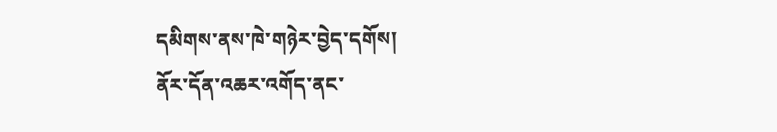དམིགས་ནས་ཁེ་གཉེར་བྱེད་དགོས།
ནོར་དོན་འཆར་འགོད་ནང་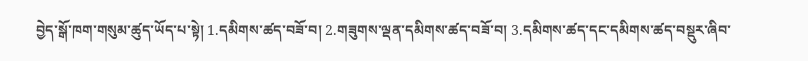བྱེད་སྒོ་ཁག་གསུམ་ཚུད་ཡོད་པ་སྟེ། 1.དམིགས་ཚད་བཟོ་བ། 2.གཟུགས་ལྡན་དམིགས་ཚད་བཟོ་བ། 3.དམིགས་ཚད་དང་དམིགས་ཚད་བསྡུར་ཞིབ་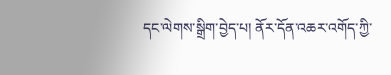དང་ལེགས་སྒྲིག་བྱེད་པ། ནོར་དོན་འཆར་འགོད་ཀྱི་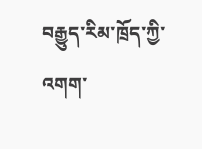བརྒྱུད་རིམ་ཁྲོད་ཀྱི་འགག་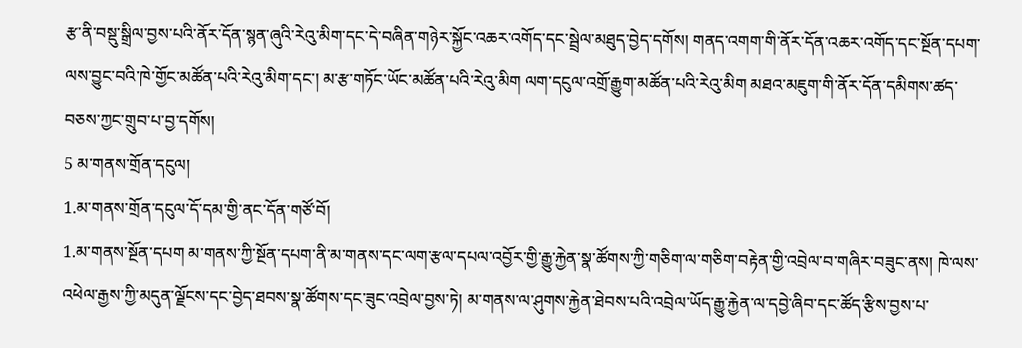རྩ་ནི་བསྡུ་སྒྲིལ་བྱས་པའི་ནོར་དོན་སྙན་ཞུའི་རེའུ་མིག་དང་དེ་བཞིན་གཉེར་སྐྱོང་འཆར་འགོད་དང་སྦྲེལ་མཐུད་བྱེད་དགོས། གནད་འགག་གི་ནོར་དོན་འཆར་འགོད་དང་སྔོན་དཔག་ལས་བྱུང་བའི་ཁེ་གྱོང་མཚོན་པའི་རེའུ་མིག་དང་། མ་རྩ་གཏོང་ཡོང་མཚོན་པའི་རེའུ་མིག ལག་དངུལ་འགྲོ་རྒྱུག་མཚོན་པའི་རེའུ་མིག མཐའ་མཇུག་གི་ནོར་དོན་དམིགས་ཚད་བཅས་ཀྱང་གྲུབ་པ་བྱ་དགོས།
5 མ་གནས་གྲོན་དངུལ།
1.མ་གནས་གྲོན་དངུལ་དོ་དམ་གྱི་ནང་དོན་གཙོ་བོ།
1.མ་གནས་སྔོན་དཔག མ་གནས་ཀྱི་སྔོན་དཔག་ནི་མ་གནས་དང་ལག་རྩལ་དཔལ་འབྱོར་གྱི་རྒྱུ་རྐྱེན་སྣ་ཚོགས་ཀྱི་གཅིག་ལ་གཅིག་བརྟེན་གྱི་འབྲེལ་བ་གཞིར་བཟུང་ནས། ཁེ་ལས་འཕེལ་རྒྱས་ཀྱི་མདུན་ལྗོངས་དང་བྱེད་ཐབས་སྣ་ཚོགས་དང་ཟུང་འབྲེལ་བྱས་ཏེ། མ་གནས་ལ་ཤུགས་རྐྱེན་ཐེབས་པའི་འབྲེལ་ཡོད་རྒྱུ་རྐྱེན་ལ་དབྱེ་ཞིབ་དང་ཚོད་རྩིས་བྱས་པ་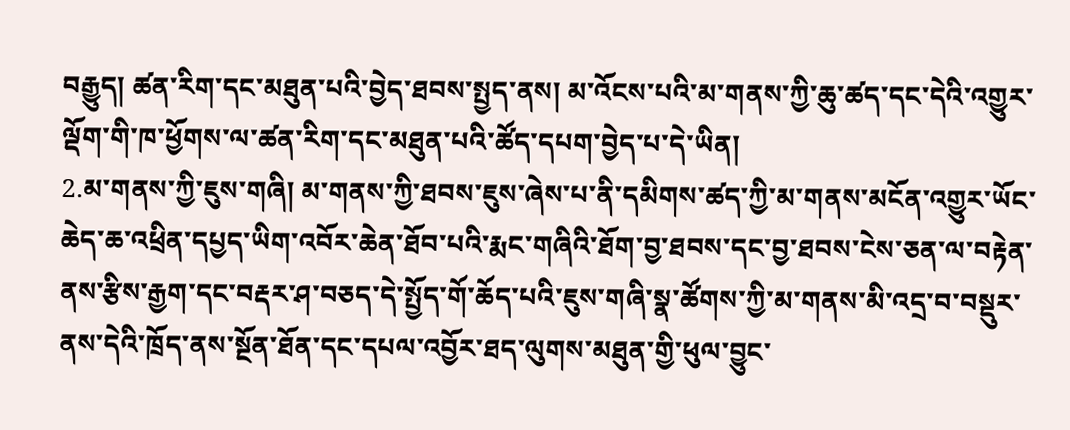བརྒྱུད། ཚན་རིག་དང་མཐུན་པའི་བྱེད་ཐབས་སྤྱད་ནས། མ་འོངས་པའི་མ་གནས་ཀྱི་ཆུ་ཚད་དང་དེའི་འགྱུར་ལྡོག་གི་ཁ་ཕྱོགས་ལ་ཚན་རིག་དང་མཐུན་པའི་ཚོད་དཔག་བྱེད་པ་དེ་ཡིན།
2.མ་གནས་ཀྱི་ཇུས་གཞི། མ་གནས་ཀྱི་ཐབས་ཇུས་ཞེས་པ་ནི་དམིགས་ཚད་ཀྱི་མ་གནས་མངོན་འགྱུར་ཡོང་ཆེད་ཆ་འཕྲིན་དཔྱད་ཡིག་འབོར་ཆེན་ཐོབ་པའི་རྨང་གཞིའི་ཐོག་བྱ་ཐབས་དང་བྱ་ཐབས་ངེས་ཅན་ལ་བརྟེན་ནས་རྩིས་རྒྱག་དང་བརྡར་ཤ་བཅད་དེ་སྤྱོད་གོ་ཆོད་པའི་ཇུས་གཞི་སྣ་ཚོགས་ཀྱི་མ་གནས་མི་འདྲ་བ་བསྡུར་ནས་དེའི་ཁྲོད་ནས་སྔོན་ཐོན་དང་དཔལ་འབྱོར་ཐད་ལུགས་མཐུན་གྱི་ཕུལ་བྱུང་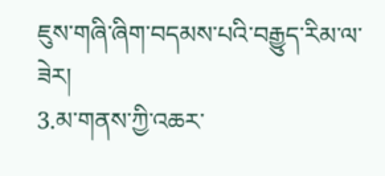ཇུས་གཞི་ཞིག་བདམས་པའི་བརྒྱུད་རིམ་ལ་ཟེར།
3.མ་གནས་ཀྱི་འཆར་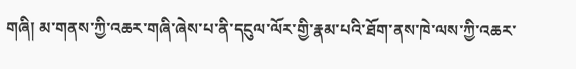གཞི། མ་གནས་ཀྱི་འཆར་གཞི་ཞེས་པ་ནི་དངུལ་ལོར་གྱི་རྣམ་པའི་ཐོག་ནས་ཁེ་ལས་ཀྱི་འཆར་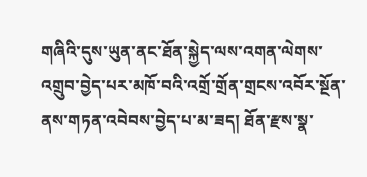གཞིའི་དུས་ཡུན་ནང་ཐོན་སྐྱེད་ལས་འགན་ལེགས་འགྲུབ་བྱེད་པར་མཁོ་བའི་འགྲོ་གྲོན་གྲངས་འབོར་སྔོན་ནས་གཏན་འབེབས་བྱེད་པ་མ་ཟད། ཐོན་རྫས་སྣ་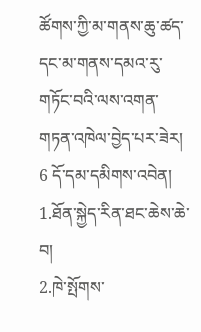ཚོགས་ཀྱི་མ་གནས་ཆུ་ཚད་དང་མ་གནས་དམའ་རུ་གཏོང་བའི་ལས་འགན་གཏན་འཁེལ་བྱེད་པར་ཟེར།
6 དོ་དམ་དམིགས་འབེན།
1.ཐོན་སྐྱེད་རིན་ཐང་ཆེས་ཆེ་བ།
2.ཁེ་སྤོགས་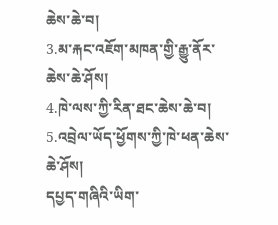ཆེས་ཆེ་བ།
3.མ་རྐང་འཇོག་མཁན་གྱི་རྒྱུ་ནོར་ཆེས་ཆེ་ཤོས།
4.ཁེ་ལས་ཀྱི་རིན་ཐང་ཆེས་ཆེ་བ།
5.འབྲེལ་ཡོད་ཕྱོགས་ཀྱི་ཁེ་ཕན་ཆེས་ཆེ་ཤོས།
དཔྱད་གཞིའི་ཡིག་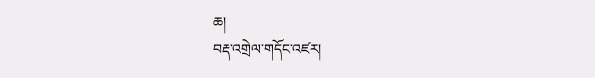ཆ།
བརྡ་འགྲེལ་གདོང་འཛར།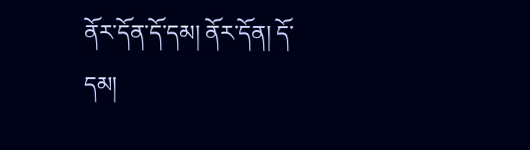ནོར་དོན་དོ་དམ། ནོར་དོན། དོ་དམ།